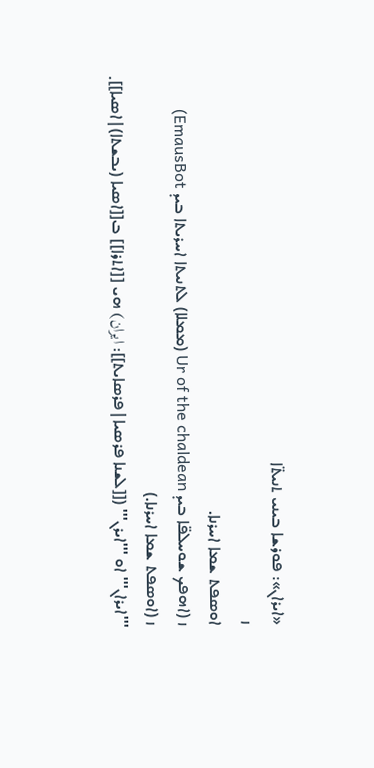«ܐܝܪܐܢ»: ܦܘܪܫܐ ܒܝܢܝ ܬܢܝܬ̈ܐ
ܙ
ܐܘܣܦܬ ܫܡܐ ܐܚܪܢܐ.
ܙ (ܐܗܦܟ ܫܘܚܠܦ̈ܐ ܒܝܕ Ur of the chaldean (ܡܡܠܐ) ܠܬܢܝܬܐ ܐܚܪܝܬܐ ܒܝܕ EmausBot)
ܙ (ܐܘܣܦܬ ܫܡܐ ܐܚܪܢܐ.)
'''ܐܝܪܐܢ''' ܐܘ '''ܐܝܪܢ''' ([[ܠܫܢܐ ܦܪܣܝܐ|ܦܪܣܐܝܬ]]: ايران) ܗܝ [[ܐܬܪܐ]] ܒ[[ܐܣܝܐ (ܝܒܫܬܐ)|ܐܣܝܐ]]܂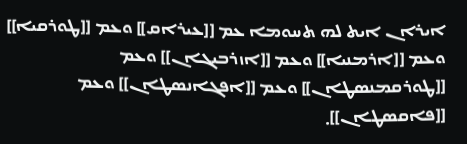ܐܝܪܐܢ ܐܝܬ ܠܗ ܬܚܘܡܐ ܥܡ [[ܥܝܪܐܩ]] ܘܥܡ [[ܛܘܪܩܝܐ]] ܘܥܡ [[ܐܪܡܢܝܐ]] ܘܥܡ [[ܐܙܪܒܝܓܐܢ]] ܘܥܡ [[ܛܘܪܩܡܢܣܛܐܢ]] ܘܥܡ [[ܐܦܓܐܢܣܛܐܢ]] ܘܥܡ [[ܦܐܩܣܛܐܢ]]܂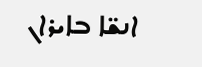ܐܢܫ̈ܐ ܒܐܝܪܐܢ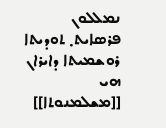ܢܡܠܠܘܢ ܦܪܣܐܝܬ܂ ܬܘܕܝܬܐ ܪܘܫܡܝܬܐ ܕܐܝܪܐܢ ܗܝ [[ܡܫܠܡܢܘܬܐ]]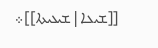[[ܫܝܥܐ|ܫܝܥܝܬܐ]]܀